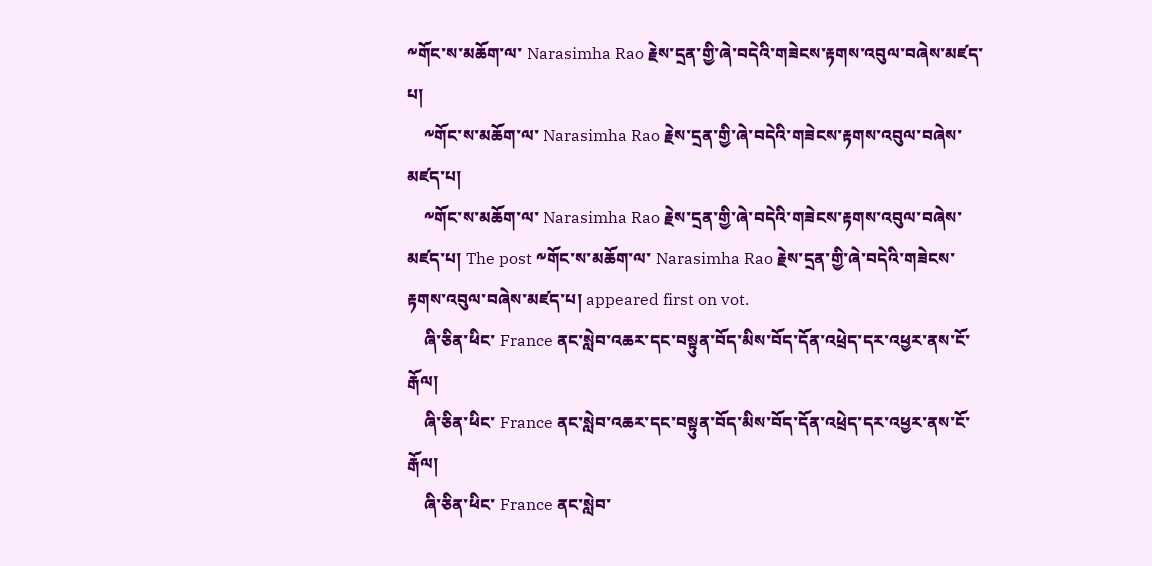༸གོང་ས་མཆོག་ལ་ Narasimha Rao རྗེས་དྲན་གྱི་ཞེ་བདེའི་གཟེངས་རྟགས་འབུལ་བཞེས་མཛད་པ།
    ༸གོང་ས་མཆོག་ལ་ Narasimha Rao རྗེས་དྲན་གྱི་ཞེ་བདེའི་གཟེངས་རྟགས་འབུལ་བཞེས་མཛད་པ།
    ༸གོང་ས་མཆོག་ལ་ Narasimha Rao རྗེས་དྲན་གྱི་ཞེ་བདེའི་གཟེངས་རྟགས་འབུལ་བཞེས་མཛད་པ། The post ༸གོང་ས་མཆོག་ལ་ Narasimha Rao རྗེས་དྲན་གྱི་ཞེ་བདེའི་གཟེངས་རྟགས་འབུལ་བཞེས་མཛད་པ། appeared first on vot.
    ཞི་ཅིན་ཕིང་ France ནང་སླེབ་འཆར་དང་བསྟུན་བོད་མིས་བོད་དོན་འཕྲེད་དར་འཕྱར་ནས་ངོ་རྒོལ།
    ཞི་ཅིན་ཕིང་ France ནང་སླེབ་འཆར་དང་བསྟུན་བོད་མིས་བོད་དོན་འཕྲེད་དར་འཕྱར་ནས་ངོ་རྒོལ།
    ཞི་ཅིན་ཕིང་ France ནང་སླེབ་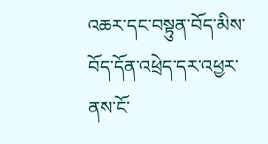འཆར་དང་བསྟུན་བོད་མིས་བོད་དོན་འཕྲེད་དར་འཕྱར་ནས་ངོ་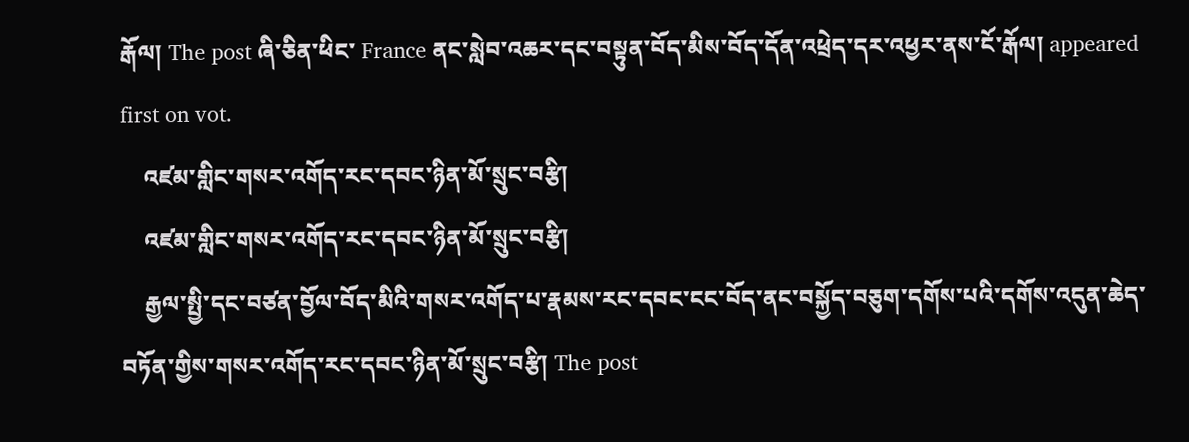རྒོལ། The post ཞི་ཅིན་ཕིང་ France ནང་སླེབ་འཆར་དང་བསྟུན་བོད་མིས་བོད་དོན་འཕྲེད་དར་འཕྱར་ནས་ངོ་རྒོལ། appeared first on vot.
    འཛམ་གླིང་གསར་འགོད་རང་དབང་ཉིན་མོ་སྲུང་བརྩི།
    འཛམ་གླིང་གསར་འགོད་རང་དབང་ཉིན་མོ་སྲུང་བརྩི།
    རྒྱལ་སྤྱི་དང་བཙན་བྱོལ་བོད་མིའི་གསར་འགོད་པ་རྣམས་རང་དབང་ངང་བོད་ནང་བསྐྱོད་བཅུག་དགོས་པའི་དགོས་འདུན་ཆེད་བཏོན་གྱིས་གསར་འགོད་རང་དབང་ཉིན་མོ་སྲུང་བརྩི། The post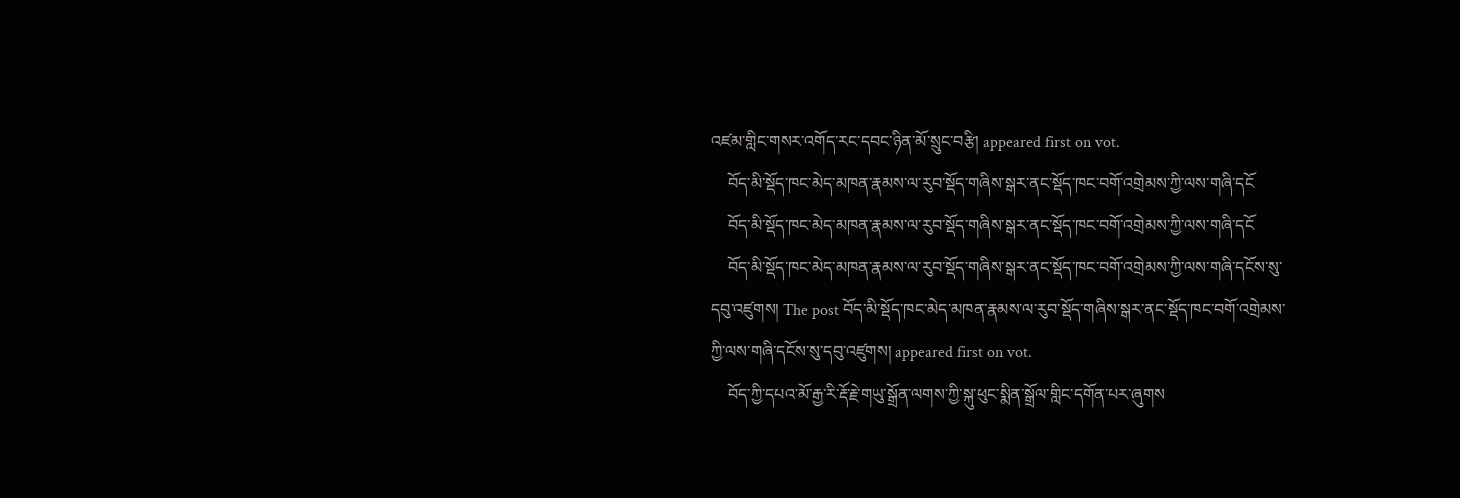འཛམ་གླིང་གསར་འགོད་རང་དབང་ཉིན་མོ་སྲུང་བརྩི། appeared first on vot.
    བོད་མི་སྡོད་ཁང་མེད་མཁན་རྣམས་ལ་རུབ་སྡོད་གཞིས་སྒར་ནང་སྡོད་ཁང་བགོ་འགྲེམས་ཀྱི་ལས་གཞི་དངོ
    བོད་མི་སྡོད་ཁང་མེད་མཁན་རྣམས་ལ་རུབ་སྡོད་གཞིས་སྒར་ནང་སྡོད་ཁང་བགོ་འགྲེམས་ཀྱི་ལས་གཞི་དངོ
    བོད་མི་སྡོད་ཁང་མེད་མཁན་རྣམས་ལ་རུབ་སྡོད་གཞིས་སྒར་ནང་སྡོད་ཁང་བགོ་འགྲེམས་ཀྱི་ལས་གཞི་དངོས་སུ་དབུ་འཛུགས། The post བོད་མི་སྡོད་ཁང་མེད་མཁན་རྣམས་ལ་རུབ་སྡོད་གཞིས་སྒར་ནང་སྡོད་ཁང་བགོ་འགྲེམས་ཀྱི་ལས་གཞི་དངོས་སུ་དབུ་འཛུགས། appeared first on vot.
    བོད་ཀྱི་དཔའ་མོ་རྒྱ་རི་རྡོ་རྗེ་གཡུ་སྒྲོན་ལགས་ཀྱི་སྐུ་ཕུང་སྨིན་སྒྲོལ་གླིང་དགོན་པར་ཞུགས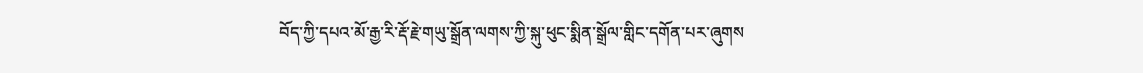བོད་ཀྱི་དཔའ་མོ་རྒྱ་རི་རྡོ་རྗེ་གཡུ་སྒྲོན་ལགས་ཀྱི་སྐུ་ཕུང་སྨིན་སྒྲོལ་གླིང་དགོན་པར་ཞུགས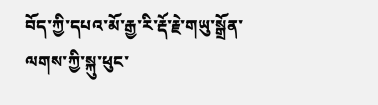བོད་ཀྱི་དཔའ་མོ་རྒྱ་རི་རྡོ་རྗེ་གཡུ་སྒྲོན་ལགས་ཀྱི་སྐུ་ཕུང་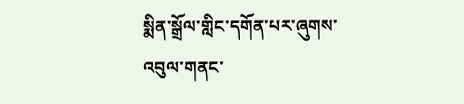སྨིན་སྒྲོལ་གླིང་དགོན་པར་ཞུགས་འབུལ་གནང་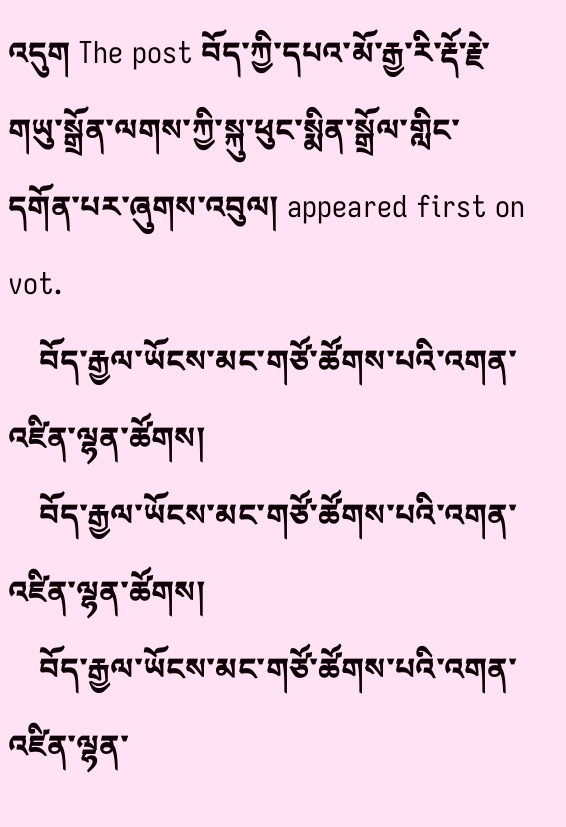འདུག The post བོད་ཀྱི་དཔའ་མོ་རྒྱ་རི་རྡོ་རྗེ་གཡུ་སྒྲོན་ལགས་ཀྱི་སྐུ་ཕུང་སྨིན་སྒྲོལ་གླིང་དགོན་པར་ཞུགས་འབུལ། appeared first on vot.
    བོད་རྒྱལ་ཡོངས་མང་གཙོ་ཚོགས་པའི་འགན་འཛིན་ལྷན་ཚོགས།
    བོད་རྒྱལ་ཡོངས་མང་གཙོ་ཚོགས་པའི་འགན་འཛིན་ལྷན་ཚོགས།
    བོད་རྒྱལ་ཡོངས་མང་གཙོ་ཚོགས་པའི་འགན་འཛིན་ལྷན་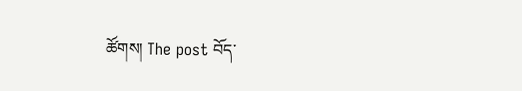ཚོགས། The post བོད་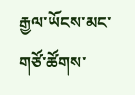རྒྱལ་ཡོངས་མང་གཙོ་ཚོགས་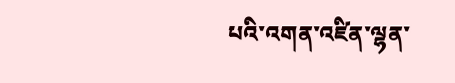པའི་འགན་འཛིན་ལྷན་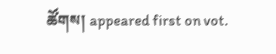ཚོགས། appeared first on vot.